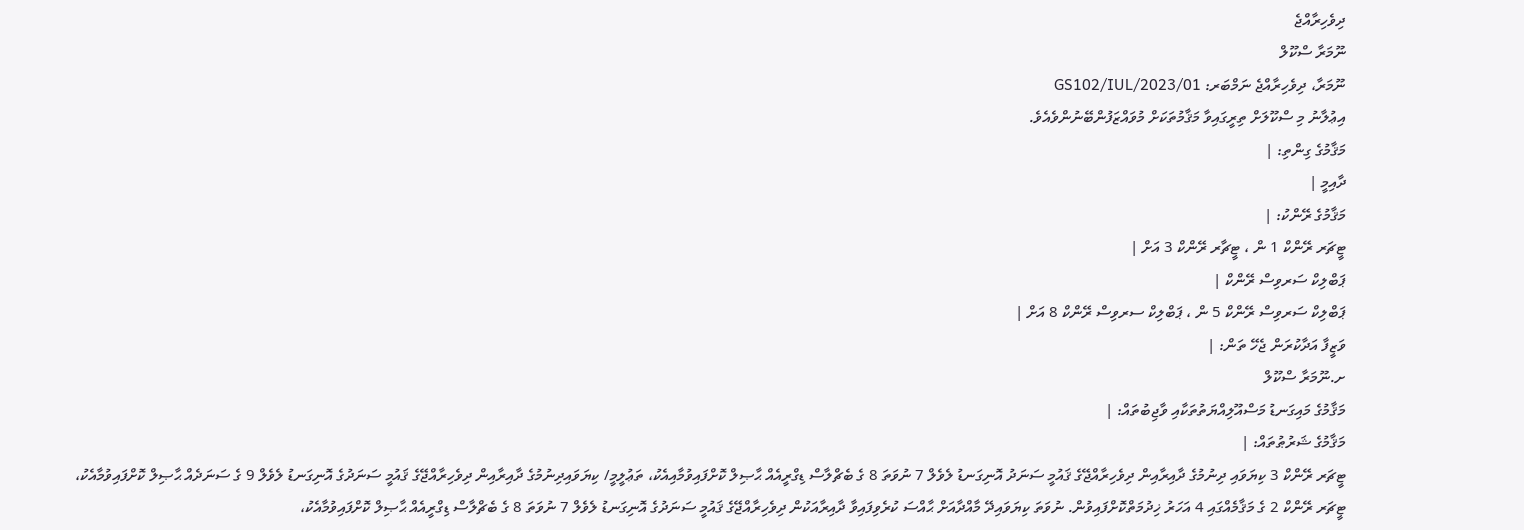ދިވެހިރާއްޖެ
ނޫމަރާ ސްކޫލް
ނޫމަރާ، ދިވެހިރާއްޖެ ނަމްބަރ: GS102/IUL/2023/01
އިޢުލާނު މި ސްކޫލަށް ތިރީގައިވާ މަޤާމުތަކަށް މުވައްޒަފުންބޭނުންވެއެވެ.
މަޤާމުގެ ގިންތި: |
ދާއިމީ |
މަޤާމުގެ ރޭންކު: |
ޓީޗަރ ރޭންކް 1 ން ، ޓީޗާރ ރޭންކް 3 އަށް |
ޕަބްލިކް ސަރވިސް ރޭންކް |
ޕަބްލިކް ސަރވިސް ރޭންކް 5 ން ، ޕަބްލިކް ސރވިސް ރޭންކް 8 އަށް |
ވަޒީފާ އަދާކުރަން ޖެހޭ ތަން: |
ށ.ނޫމަރާ ސްކޫލް
މަޤާމުގެ މައިގަނޑު މަސްއޫލިއްޔަތުތަކާއި ވާޖިބުތައް: |
މަޤާމުގެ ޝަރުޠުތައް: |
ޓީޗަރ ރޭންކް 3 ކިޔަވައި ދިނުމުގެ ދާއިރާއިން ދިވެހިރާއްޖޭގެ ޤައުމީ ސަނަދު އޮނިގަނޑު ލެވެލް 7 ނުވަތަ 8 ގެ ބެޗްލާސް ޑިގްރީއެއް ޙާޞިލް ކޮށްފައިވުމާއިއެކު، ތަޢުލީމީ/ ކިޔަވައިދިނުމުގެ ދާއިރާއިން ދިވެހިރާއްޖޭގެ ޤައުމީ ސަނަދުގެ އޮނިގަނޑު ލެވެލް 9 ގެ ސަނަދެއް ޙާޞިލް ކޮށްފައިވުމާއެކު، ޓީޗަރ ރޭންކް 2 ގެ މަޤާމެއްގައި 4 އަހަރު ޚިދުމަތްކޮށްފައިވުން. ނުވަތަ ކިޔަވައިދޭ މާއްދާއަށް ޙާއްސަ ކުރެވިފައިވާ ދާއިރާއަކުން ދިވެހިރާއްޖޭގެ ޤައުމީ ސަނަދުގެ އޮނިގަނޑު ލެވެލް 7 ނުވަތަ 8 ގެ ބެޗްލާސް ޑިގްރީއެއް ޙާޞިލް ކޮށްފައިވުމާއެކު،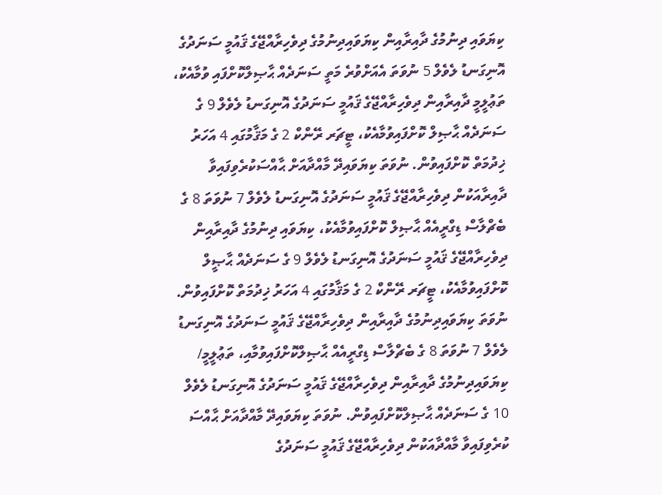ކިޔަވައި ދިނުމުގެ ދާއިރާއިން ކިޔަވައިދިނުމުގެ ދިވެހިރާއްޖޭގެ ޤައުމީ ސަނަދުގެ އޮނިގަނޑު ލެވެލް 5 ނުވަތަ އެއަށްވުރެ މަތީ ސަނަދެއް ޙާޞިލްކޮށްފައި ވުމާއެކު، ތަޢުލީމީ ދާއިރާއިން ދިވެހިރާއްޖޭގެ ޤައުމީ ސަނަދުގެ އޮނިގަނޑު ލެވެލް 9 ގެ ސަނަދެއް ޙާޞިލް ކޮށްފައިވުމާއެކު، ޓީޗަރ ރޭންކް 2 ގެ މަޤާމުގައި 4 އަހަރު ޚިދުމަތް ކޮށްފައިވުން. ނުވަތަ ކިޔަވައިދޭ މާއްދާއަށް ޙާއްސަކުރެވިފައިވާ ދާއިރާއަކުން ދިވެހިރާއްޖޭގެ ޤައުމީ ސަނަދުގެ އޮނިގަނޑު ލެވެލް 7 ނުވަތަ 8 ގެ ބެޗްލާސް ޑިގްރީއެއް ޙާޞިލް ކޮށްފައިވުމާއެކު، ކިޔަވައި ދިނުމުގެ ދާއިރާއިން ދިވެހިރާއްޖޭގެ ޤައުމީ ސަނަދުގެ އޮނިގަނޑު ލެވެލް 9 ގެ ސަނަދެއް ޙާޞީލް ކޮށްފައިވުމާއެކު، ޓީޗަރ ރޭންކް 2 ގެ މަޤާމުގައި 4 އަހަރު ޚިދުމަތް ކޮށްފައިވުން. ނުވަތަ ކިޔަވައިދިނުމުގެ ދާއިރާއިން ދިވެހިރާއްޖޭގެ ޤައުމީ ސަނަދުގެ އޮނިގަނޑު ލެވެލް 7 ނުވަތަ 8 ގެ ބެޗްލާސް ޑިގްރީއެއް ޙާޞިލްކޮށްފައިވުމާއި، ތަޢުލީމީ/ ކިޔަވައިދިނުމުގެ ދާއިރާއިން ދިވެހިރާއްޖޭގެ ޤައުމީ ސަނަދުގެ އޮނިގަނޑު ލެވެލް 10 ގެ ސަނަދެއް ޙާޞިލްކޮށްފައިވުން. ނުވަތަ ކިޔަވައިދޭ މާއްދާއަށް ޙާއްސަ ކުރެވިފައިވާ މާއްދާއަކުން ދިވެހިރާއްޖޭގެ ޤައުމީ ސަނަދުގެ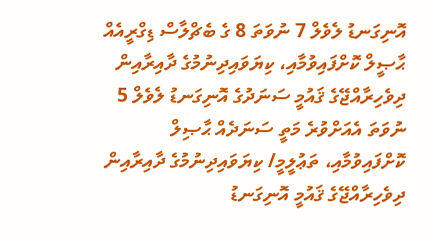އޮނިގަނޑު ލެވެލް 7 ނުވަތަ 8 ގެ ބެޗްލާސް ޑިގްރީއެއް ޙާޞީލް ކޮށްފައިވުމާއި، ކިޔަވައިދިނުމުގެ ދާއިރާއިން ދިވެހިރާއްޖޭގެ ޤައުމީ ސަނަދުގެ އޮނިގަނޑު ލެވެލް 5 ނުވަތަ އެއަށްވުރެ މަތީ ސަނަދެއް ޙާޞިލް ކޮށްފައިވުމާއި، ތަޢުލީމީ/ ކިޔަވައިދިނުމުގެ ދާއިރާއިން ދިވެހިރާއްޖޭގެ ޤައުމީ އޮނިގަނޑު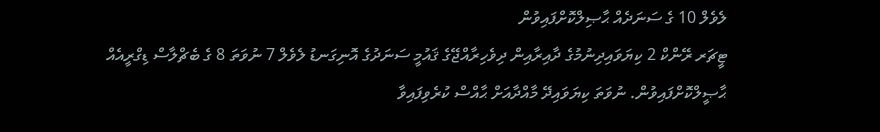ލެވެލް 10 ގެ ސަނަދެއް ޙާޞިލްކޮށްފައިވުން
ޓީޗަރ ރޭންކް 2 ކިޔަވައިދިނުމުގެ ދާއިރާއިން ދިވެހިރާއްޖޭގެ ޤައުމީ ސަނަދުގެ އޮނިގަނޑު ލެވެލް 7 ނުވަތަ 8 ގެ ބެޗްލާސް ޑިގްރީއެއް ޙާޞީލްކޮށްފައިވުން. ނުވަތަ ކިޔަވައިދޭ މާއްދާއަށް ޙާއްސް ކުރެވިފައިވާ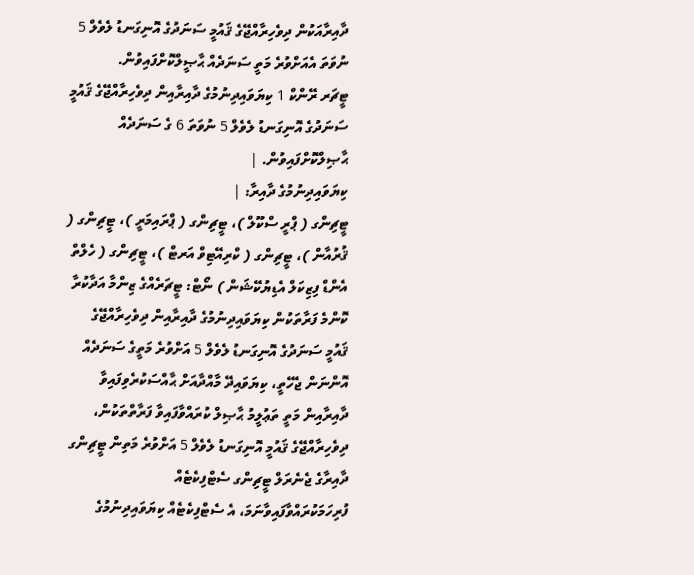ދާއިރާއަކުން ދިވެހިރާއްޖޭގެ ޤައުމީ ސަނަދުގެ އޮނިގަނޑު ލެވެލް 5 ނުވަތަ އެއަށްވުރެ މަތީ ސަނަދެއް ޙާޞީލްކޮށްފައިވުން.
ޓީޗަރ ރޭންކް 1 ކިޔަވައިދިނުމުގެ ދާއިރާއިން ދިވެހިރާއްޖޭގެ ޤައުމީ ސަނަދުގެ އޮނިގަނޑު ލެވެލް 5 ނުވަތަ 6 ގެ ސަނަދެއް ޙާޞިލްކޮށްފައިވުން. |
ކިޔަވައިދިނުމުގެ ދާއިރާ: |
ޓީޗިންގ ( ޕްރީ ސްކޫލް )، ޓީޗިންގ ( ޕްރައިމަރީ )، ޓީޗިންގ ( ޤުރުއާން )، ޓީޗިންގ ( ކްރިއޭޓިވް އަރޓް )، ޓީޗިންގ ( ހެލްތް އެންޑް ފިޒިކަލް އެޑިޔުކޭޝަން ) ނޯޓް: ޓީޗަރެއްގެ ޒިންމާ އަދާކުރާ ކޮންމެ ފަރާތަކުން ކިޔަވައިދިނުމުގެ ދާއިރާއިން ދިވެހިރާއްޖޭގެ ޤައުމީ ސަނަދުގެ އޮނިގަނޑު ލެވެލް 5 އަށްވުރެ މަތީގެ ސަނަދެއް އޮންނަން ޖެހޭތީ، ކިޔަވައިދޭ މާއްދާއަށް ޙާއްސަކުރެވިފައިވާ ދާއިރާއިން މަތީ ތަޢުލީމު ޙާޞިލް ކުރައްވާފައިވާ ފަރާތްތަކުން، ދިވެހިރާއްޖޭގެ ޤައުމީ އޮނިގަނޑު ލެވެލް 5 އަށްވުރެ މަތިން ޓީޗިންގ ދާއިރާގެ ޖެނެރަލް ޓީޗިންގ ސެޓްފިކެޓެއް ފުރިހަމަކުރައްވާފައިވާނަމަ، އެ ސެޓްފިކެޓެއް ކިޔަވައިދިނުމުގެ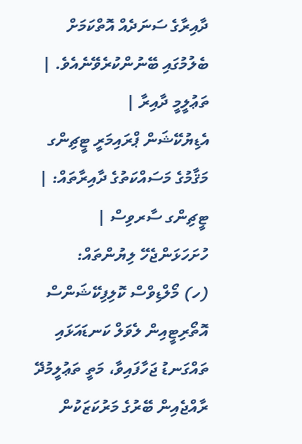ދާއިރާގެ ސަނަދެއް އޮތްކަމަށް ބެލުމުގައި ބޭނުންކުރެވޭނެއެވެ. |
ތަޢުލީމީ ދާއިރާ |
އެޑިޔުކޭޝަން ޕްރައިމަރީ ޓީޗިންގ
މަޤާމުގެ މަސައްކަތުގެ ދާއިރާތައް: |
ޓީޗިންގ ސާރވިސް |
ހުށަހަޅަންޖެހޭ ލިޔުންތައް:
(ހ) މޯލްޑިވްސް ކޮލިފިކޭޝަންސް އޮތޯރިޓީއިން ލެވަލް ކަނޑައަޅައި ތައްގަނޑު ޖަހާފައިވާ، މަތީ ތަޢުލީމުދޭ ރާއްޖެއިން ބޭރުގެ މަރުކަޒަކުން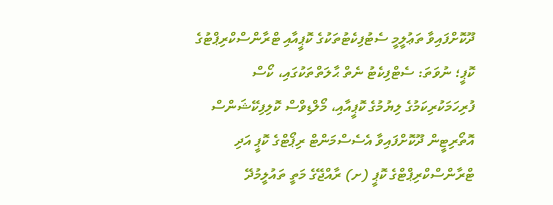ދޫކޮށްފައިވާ ތަޢުލީމީ ސެޓުފިކެޓުތަކުގެ ކޮޕީއާއި ޓްރާންސްކްރިޕްޓުގެ ކޮޕީ؛ ނުވަތަ: ސެޓްފިކެޓު ނެތް ޙާލަތްތަކުގައި، ކޯސް ފުރިހަމަކުރިކަމުގެ ލިޔުމުގެ ކޮޕީއާއި، މޯލްޑިވްސް ކޮލިފިކޭޝަންސް އޮތޯރިޓީން ދޫކޮށްފައިވާ އެސެސްމަންޓް ރިޕޯޓްގެ ކޮޕީ އަދި ޓްރާންސްކްރިޕްޓްގެ ކޮޕީ (ށ) ރާއްޖޭގެ މަތީ ތައުލީމުދޭ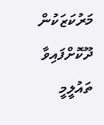މަރުކަޒަކުން ދޫކޮށްފައިވާ ތައުލީމީ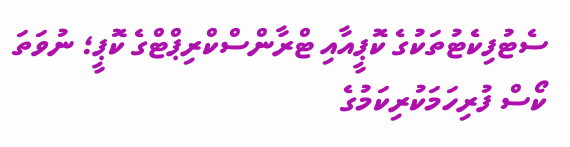ސެޓުފިކެޓުތަކުގެ ކޮޕީއާއި ޓްރާންސްކްރިޕްޓްގެ ކޮޕީ؛ ނުވަތަ ކޯސް ފުރިހަމަކުރިކަމުގެ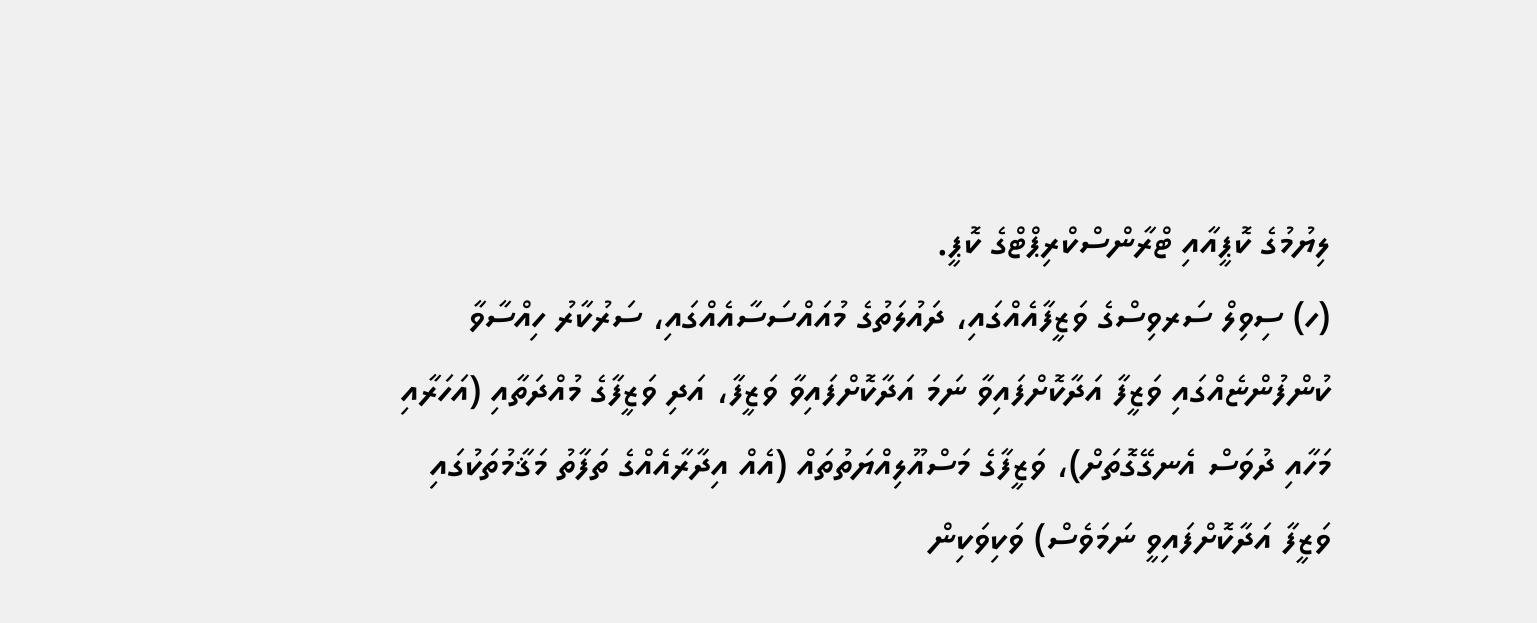ލިޔުމުގެ ކޮޕީއާއި ޓްރާންސްކްރިޕްޓްގެ ކޮޕީ.
(ހ) ސިވިލް ސަރވިސްގެ ވަޒީފާއެއްގައި، ދައުލަތުގެ މުއައްސަސާއެއްގައި، ސަރުކާރު ހިއްސާވާ ކުންފުންޏެއްގައި ވަޒީފާ އަދާކޮށްފައިވާ ނަމަ އަދާކޮށްފައިވާ ވަޒީފާ، އަދި ވަޒީފާގެ މުއްދަތާއި (އަހަރާއި މަހާއި ދުވަސް އެނގޭގޮތަށް)، ވަޒީފާގެ މަސްއޫލިއްޔަތުތައް (އެއް އިދާރާއެއްގެ ތަފާތު މަޤާމުތަކުގައި ވަޒީފާ އަދާކޮށްފައިވީ ނަމަވެސް) ވަކިވަކިން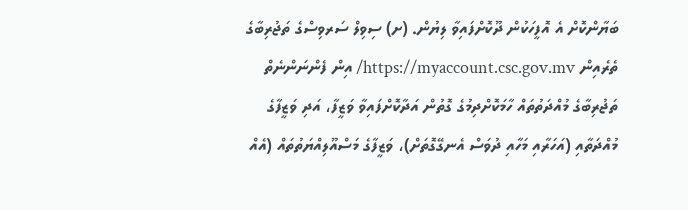ބަޔާންކޮށް އެ އޮފީހަކުން ދޫކޮށްފައިވާ ލިޔުން. (ށ) ސިވިލް ސަރވިސްގެ ތަޖުރިބާގެ ތެރެއިން https://myaccount.csc.gov.mv/ އިން ފެންނަންނެތް ތަޖުރިބާގެ މުއްދަތުތައް ހާމަކޮށްދިމުގެ ގޮތުން އަދާކޮށްފައިވާ ވަޒީފާ، އަދި ވަޒީފާގެ މުއްދަތާއި (އަހަރާއި މަހާއި ދުވަސް އެނގޭގޮތަށް)، ވަޒީފާގެ މަސްއޫލިއްޔަތުތައް (އެއް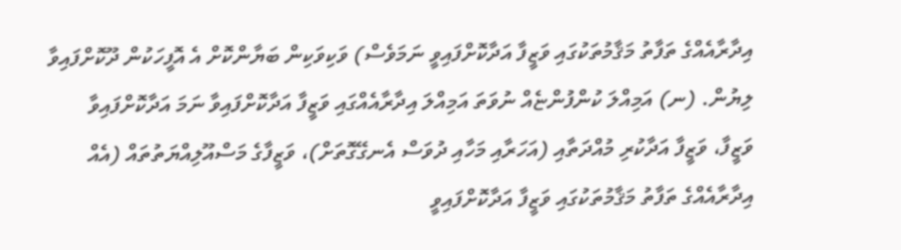އިދާރާއެއްގެ ތަފާތު މަޤާމުތަކުގައި ވަޒީފާ އަދާކޮށްފައިވީ ނަމަވެސް) ވަކިވަކިން ބަޔާންކޮށް އެ އޮފީހަކުން ދޫކޮށްފައިވާ ލިޔުން. (ނ) އަމިއްލަ ކުންފުންޏެއް ނުވަތަ އަމިއްލަ އިދާރާއެއްގައި ވަޒީފާ އަދާކޮށްފައިވާ ނަމަ އަދާކޮށްފައިވާ ވަޒީފާ، ވަޒީފާ އަދާކުރި މުއްދަތާއި (އަހަރާއި މަހާއި ދުވަސް އެނގޭގޮތަށް)، ވަޒީފާގެ މަސްއޫލިއްޔަތުތައް (އެއް އިދާރާއެއްގެ ތަފާތު މަޤާމުތަކުގައި ވަޒީފާ އަދާކޮށްފައިވީ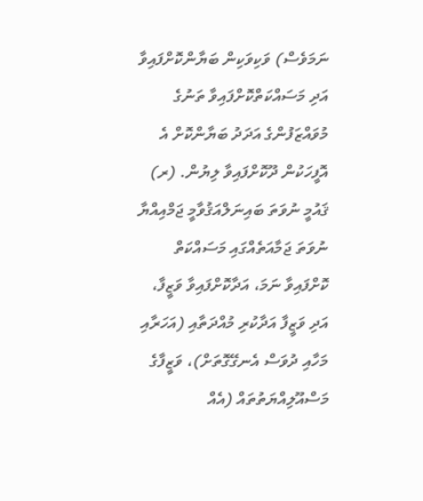ނަމަވެސް) ވަކިވަކިން ބަޔާންކޮށްފައިވާ އަދި މަސައްކަތްކޮށްފައިވާ ތަނުގެ މުވައްޒަފުންގެ އަދަދު ބަޔާންކޮށް އެ އޮފީހަކުން ދޫކޮށްފައިވާ ލިޔުން. (ރ) ޤައުމީ ނުވަތަ ބައިނަލްއަޤުވާމީ ޖަމްއިއްޔާ ނުވަތަ ޖަމާއަތެއްގައި މަސައްކަތް ކޮށްފައިވާ ނަމަ، އަދާކޮށްފައިވާ ވަޒީފާ، އަދި ވަޒީފާ އަދާކުރި މުއްދަތާއި (އަހަރާއި މަހާއި ދުވަސް އެނގޭގޮތަށް)، ވަޒީފާގެ މަސްއޫލިއްޔަތުތައް (އެއް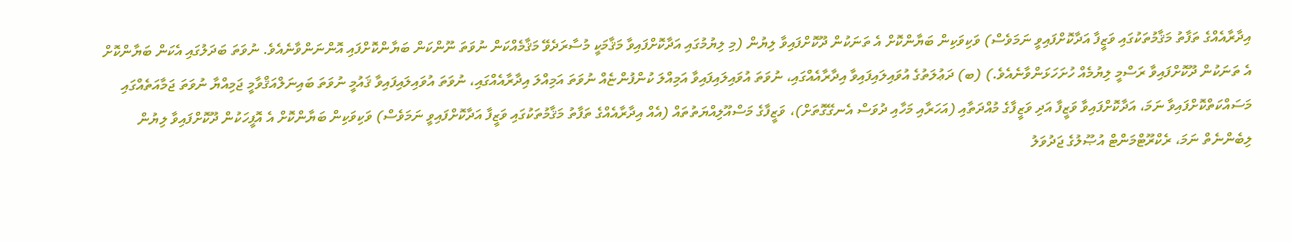އިދާރާއެއްގެ ތަފާތު މަޤާމުތަކުގައި ވަޒީފާ އަދާކޮށްފައިވީ ނަމަވެސް) ވަކިވަކިން ބަޔާންކޮށް އެ ތަނަކުން ދޫކޮށްފައިވާ ލިޔުން (މި ލިޔުމުގައި އަދާކޮށްފައިވާ މަޤާމަކީ މުސާރަދެވޭ މަޤާމެއްކަން ނުވަތަ ނޫންކަން ބަޔާންކޮށްފައި އޮންނަންވާނެއެވެ. ނުވަތަ ބަދަލުގައި އެކަން ބަޔާންކޮށް އެ ތަނަކުން ދޫކޮށްފައިވާ ރަސްމީ ލިޔުމެއް ހުށަހަޅަންވާނެއެވެ.) (ބ) ދަޢުލަތުގެ އުވައިލައިފައިވާ އިދާރާއެއްގައި، ނުވަތަ އުވައިލައިފައިވާ އަމިއްލަ ކުންފުންޏެއް ނުވަތަ އަމިއްލަ އިދާރާއެއްގައި، ނުވަތަ އުވައިލައިފައިވާ ޤައުމީ ނުވަތަ ބައިނަލްއަޤްވާމީ ޖަމިއްޔާ ނުވަތަ ޖަމާއަތެއްގައި މަސައްކަތްކޮށްފައިވާ ނަމަ، އަދާކޮށްފައިވާ ވަޒީފާ އަދި ވަޒީފާގެ މުއްދަތާއި (އަހަރާއި މަހާއި ދުވަސް އެނގޭގޮތަށް)، ވަޒީފާގެ މަސްއޫލިއްޔަތުތައް (އެއް އިދާރާއެއްގެ ތަފާތު މަޤާމުތަކުގައި ވަޒީފާ އަދާކޮށްފައިވީ ނަމަވެސް) ވަކިވަކިން ބަޔާންކޮށް އެ އޮފީހަކުން ދޫކޮށްފައިވާ ލިޔުން ލިބެންނެތް ނަމަ، ރެކްރޫޓްމަންޓް އުޞޫލުގެ ޖަދުވަލު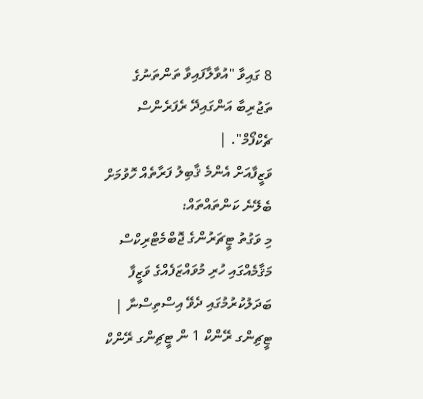8 ގައިވާ "އުވާލާފައިވާ ތަންތަނުގެ ތަޖުރިބާ އަންގައިދޭ ރެފަރެންސް ޗެކްފޯމް". |
ވަޒީފާއަށް އެންމެ ޤާބިލު ފަރާތެއް ހޮވުމަށް ބެލޭނެ ކަންތައްތައް:
މި ވަގުތު ޓީޗަރުންގެ ޖޮބްމެޓްރިކްސް މަޤާމެއްގައި ހުރި މުވައްޒަފެއްގެ ވަޒީފާ ބަދަލުކުރުމުގައި ދެވޭ އިސްތިސްނާ |
ޓީޗިންގ ރޭންކް 1 ން ޓީޗިންގ ރޭންކް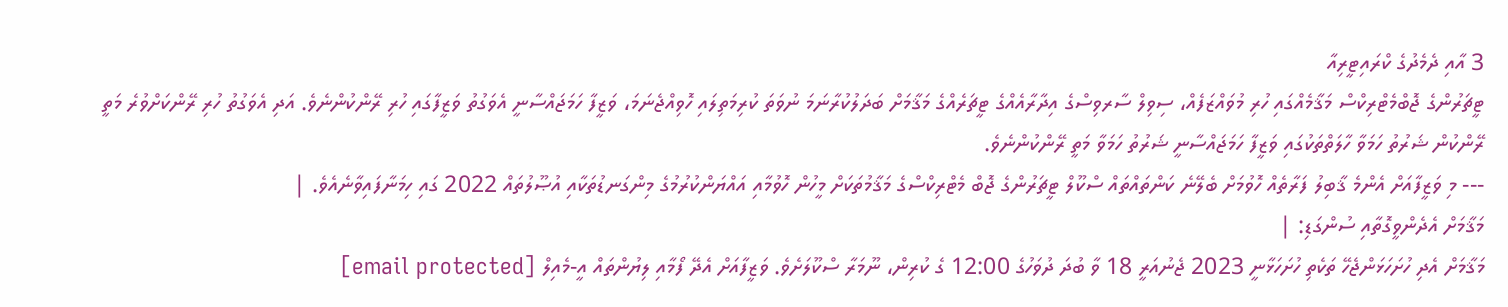3 އާއި ދެމެދުގެ ކްރައިޓީރިއާ
ޓީޗަރުންގެ ޖޮބްމެޓްރިކްސް މަޤާމެއްގައި ހުރި މުވައްޒަފެއް، ސިވިލް ސާރވިސްގެ އިދާރާއެއްގެ ޓީޗަރެއްގެ މަޤާމަށް ބަދަލުކުރާނަމަ ނުވަތަ ކުރިމަތިލައި ހޮވިއްޖެނަމަ، ވަޒީފާ ހަމަޖައްސާނީ އެވަގުތު ވަޒީފާގައި ހުރި ރޭންކުންނެވެ. އަދި އެވަގުތު ހުރި ރޭންކަށްވުރެ މަތީ ރޭންކުން ޝަރުތު ހަމަވާ ހާލަތްތަކުގައި ވަޒީފާ ހަމަޖައްސާނީ ޝަރުތު ހަމަވާ މަތީ ރޭންކުންނެވެ.
--- މި ވަޒީފާއަށް އެންމެ ޤާބިލު ފަރާތެއް ހޮވުމަށް ބެލޭނެ ކަންތައްތައް ސްކޫލް ޓީޗަރުންގެ ޖޮބް މެޓްރިކްސްގެ މަޤާމުތަކަށް މީހުން ހޮވުމާއި އައްޔަންކުރުމުގެ މިންގަނޑުތަކާއި އުޞޫލުތައް 2022 ގައި ހިމަނާފައިވާނެއެވެ. |
މަޤާމަށް އެދެންވީގޮތާއި ސުންގަޑި: |
މަޤާމަށް އެދި ހުށަހަޅަންޖެހޭ ތަކެތި ހުށަހަޅާނީ 2023 ޖެނުއަރީ 18 ވާ ބުދަ ދުވަހުގެ 12:00 ގެ ކުރިން، ނޫމަރާ ސްކޫލަށެވެ. ވަޒީފާއަށް އެދޭ ފޯމާއި ލިޔުންތައް އީ-މެއިލް [email protected]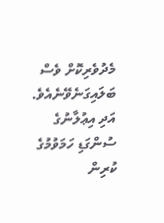މެދުވެރިކޮށް ވެސް ބަލައިގަނެވޭނެއެވެ. އަދި އިޢުލާނުގެ ސުންގަޑި ހަމަވުމުގެ ކުރިން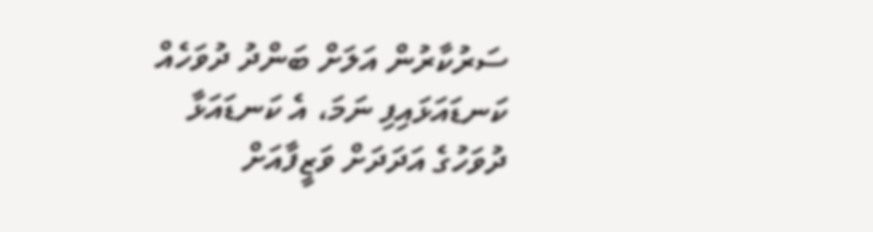ސަރުކާރުން އަލަށް ބަންދު ދުވަހެއް ކަނޑައަޅައިފި ނަމަ، އެ ކަނޑައަޅާ ދުވަހުގެ އަދަދަށް ވަޒީފާއަށް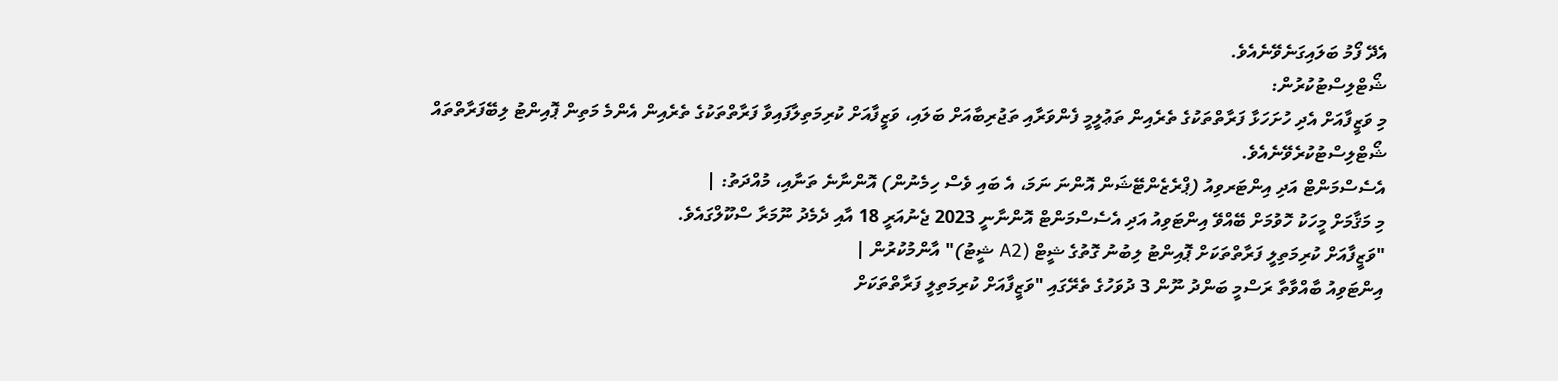އެދޭ ފޯމު ބަލައިގަނެވޭނެއެވެ.
ޝޯޓްލިސްޓުކުރުން:
މި ވަޒީފާއަށް އެދި ހުށަހަޅާ ފަރާތްތަކުގެ ތެރެއިން ތަޢުލީމީ ފެންވަރާއި ތަޖުރިބާއަށް ބަލައި، ވަޒީފާއަށް ކުރިމަތިލާފައިވާ ފަރާތްތަކުގެ ތެރެއިން އެންމެ މަތިން ޕޮއިންޓު ލިބޭފަރާތްތައް ޝޯޓްލިސްޓުކުރެވޭނެއެވެ.
އެސެސްމަންޓް އަދި އިންޓަރވިއު (ޕްރެޒެންޓޭޝަން އޮންނަ ނަމަ، އެ ބައި ވެސް ހިމެނުން) އޮންނާނެ ތަނާއި، މުއްދަތު: |
މި މަޤާމަށް މީހަކު ހޮވުމަށް ބޭއްވޭ އިންޓަވިއު އަދި އެސެސްމަންޓް އޮންނާނީ 2023 ޖެނުއަރީ 18 އާއި ދެމެދު ނޫމަރާ ސްކޫލްގައެވެ.
"ވަޒީފާއަށް ކުރިމަތިލީ ފަރާތްތަކަށް ޕޮއިންޓު ލިބުނު ގޮތުގެ ޝީޓް (A2 ޝީޓު)" އާންމުކުރުން |
އިންޓަވިއު ބާއްވާތާ ރަސްމީ ބަންދު ނޫން 3 ދުވަހުގެ ތެރޭގައި "ވަޒީފާއަށް ކުރިމަތިލީ ފަރާތްތަކަށް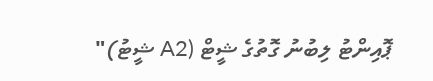ޕޮއިންޓު ލިބުނު ގޮތުގެ ޝީޓް (A2 ޝީޓު)"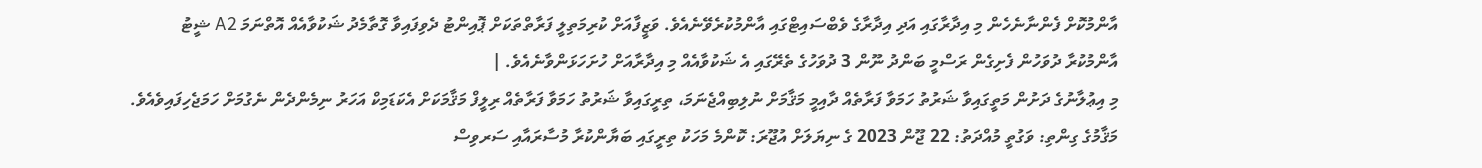އާންމުކޮށް ފެންނާނެހެން މި އިދާރާގައި އަދި އިދާރާގެ ވެބްސައިޓްގައި އާންމުކުރެވޭނެއެވެ. ވަޒީފާއަށް ކުރިމަތިލީ ފަރާތްތަކަށް ޕޮއިންޓު ދެވިފައިވާ ގޮތާމެދު ޝަކުވާއެއް އޮތްނަމަ A2 ޝީޓު އާންމުކުރާ ދުވަހުން ފެށިގެން ރަސްމީ ބަންދު ނޫން 3 ދުވަހުގެ ތެރޭގައި އެ ޝަކުވާއެއް މި އިދާރާއަށް ހުށަހަޅަންވާނެއެވެ. |
މި އިޢުލާނުގެ ދަށުން މަތީގައިވާ ޝަރުތު ހަމަވާ ފަރާތެއް ދާއިމީ މަޤާމަށް ނުލިބިއްޖެނަމަ، ތިރީގައިވާ ޝަރުތު ހަމަވާ ފަރާތެއް ރިލީފް މަޤާމަކަށް އެކަޑަމިކް އަހަރު ނިމެންދެން ނެގުމަށް ހަމަޖެހިފައިވެއެވެ. މަޤާމުގެ ގިންތި: ވަގުތީ މުއްދަތު: 22 ޖޫން 2023 ގެ ނިޔަލަށް އުޖޫރަ: ކޮންމެ މަހަކު ތިރީގައި ބަޔާންކުރާ މުސާރައާއި ސަރވިސް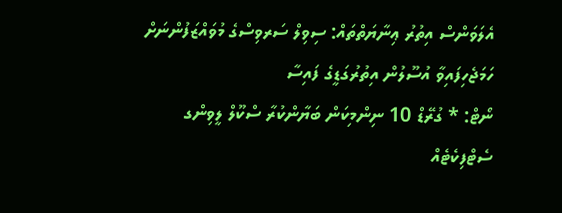އެލަވަންސް އިތުރު ޢިނާޔަތްތައް: ސިވިލް ސަރވިސްގެ މުވައްޒަފުންނަށް ހަމަޖެހިފައިވާ އުސޫލުން އިތުރުގަޑީގެ ފައިސާ
ނޯޓް: * ގުރޭޑް 10 ނިންމިކަން ބަޔާންކުރާ ސްކޫލް ލީވިންގ ސެޓްފިކެޓެއް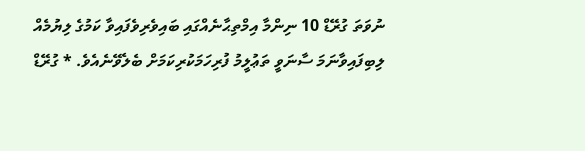ނުވަތަ ގުރޭޑް 10 ނިންމާ އިމްތިޙާނެއްގައި ބައިވެރިވެފައިވާ ކަމުގެ ލިޔުމެއް ލިބިފައިވާނަމަ ސާނަވީ ތަޢުލީމު ފުރިހަމަކުރިކަމަށް ބެލެވޭނެއެވެ. * ގުރޭޑް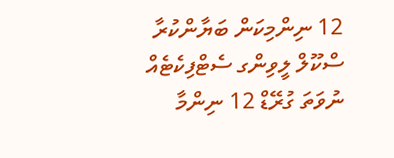12 ނިންމިކަން ބަޔާންކުރާ ސްކޫލް ލީވިންގ ސެޓްފިކެޓެއް ނުވަތަ ގުރޭޑް 12 ނިންމާ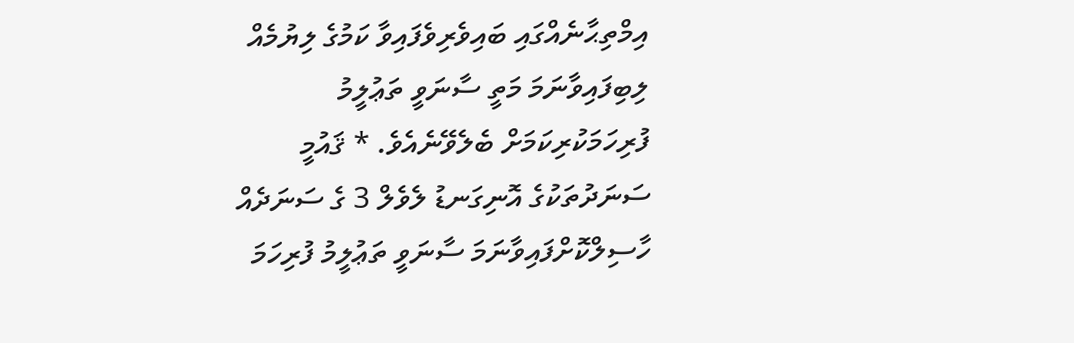އިމްތިޙާނެއްގައި ބައިވެރިވެފައިވާ ކަމުގެ ލިޔުމެއް ލިބިފައިވާނަމަ މަތީ ސާނަވީ ތަޢުލީމު ފުރިހަމަކުރިކަމަށް ބެލެވޭނެއެވެ. * ޤައުމީ ސަނަދުތަކުގެ އޮނިގަނޑު ލެވެލް 3 ގެ ސަނަދެއް ހާސިލްކޮށްފައިވާނަމަ ސާނަވީ ތަޢުލީމު ފުރިހަމަ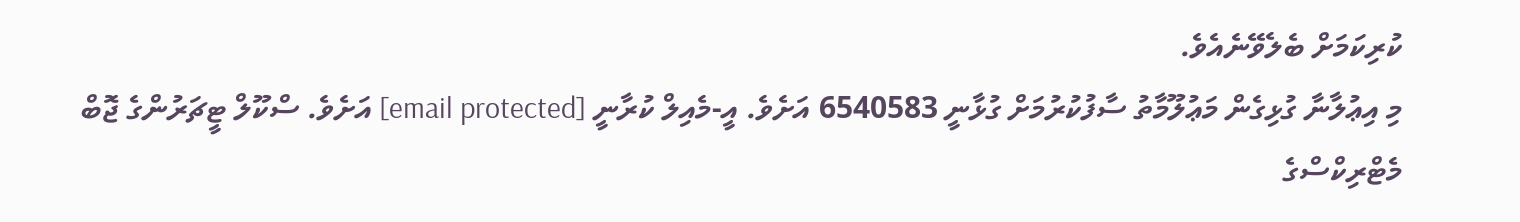ކުރިކަމަށް ބެލެވޭނެއެވެ.
މި އިޢުލާނާ ގުޅިގެން މަޢުލޫމާތު ސާފުކުރުމަށް ގުޅާނީ 6540583 އަށެވެ. އީ-މެއިލް ކުރާނީ [email protected] އަށެވެ. ސްކޫލް ޓީޗަރުންގެ ޖޮބް މެޓްރިކްސްގެ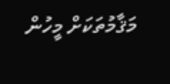މަޤާމުތަކަށް މީހުން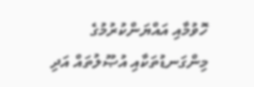ހޮވުމާއި އައްޔަންކުރުމުގެ މިންގަނޑުތަކާއި އުޞޫލުތައް އަދި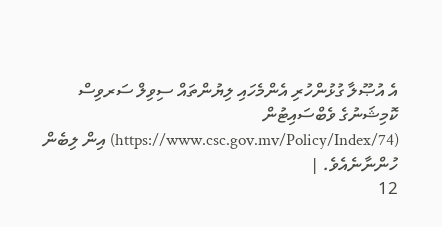އެ އުޞޫލާ ގުޅުންހުރި އެންމެހައި ލިޔުންތައް ސިވިލް ސަރވިސް ކޮމިޝަނުގެ ވެބްސައިޓުން (https://www.csc.gov.mv/Policy/Index/74) އިން ލިބެން ހުންނާނެއެވެ. |
12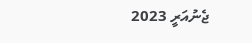ޖެނުއަރީ 2023